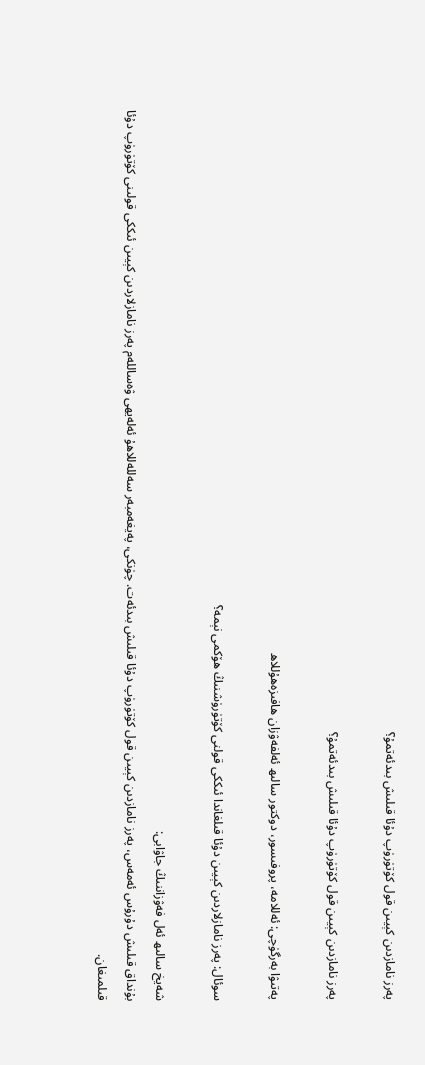پەرز نامازدىن كېيىن قول كۆتۈرۈپ دۇئا قىلىش بىدئەتمۇ؟

پەرز نامازدىن كېيىن قول كۆتۈرۈپ دۇئا قىلىش بىدئەتمۇ؟

پەتىۋا بەرگۈچى: ئەللامە، پروفىسور، دوكتور سالىھ ئەلفەۋزان ھافىزەھۇللاھ

سوئال: پەرز نامازلاردىن كېيىن دۇئا قىلغاندا ئىككى قولنى كۆتۈرۈشنىڭ ھۆكمى نېمە؟

شەيخ سالىھ ئەل فەۋزاننىڭ جاۋابى:
بۇنداق قىلىش دۇرۇس ئەمەس، پەرز نامازدىن كېيىن قول كۆتۈرۈپ دۇئا قىلىش بىدئەت. چۈنكى، پەيغەمبەر سەللەللاھۇ ئەلەيھى ۋەساللەم پەرز نامازلاردىن كېيىن ئىككى قولىنى كۆتۈرۈپ دۇئا قىلمىغان.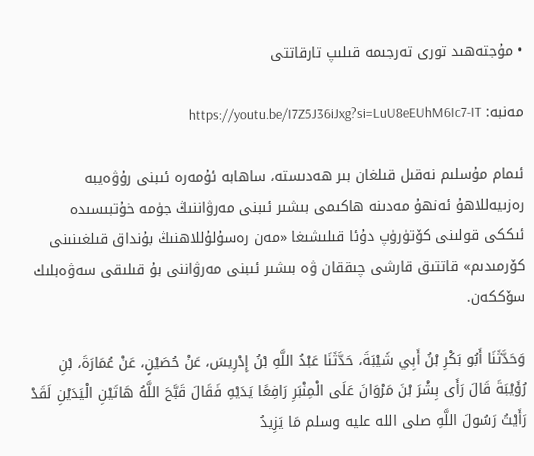• مۇجتەھىد تورى تەرجىمە قىلىپ تارقاتتى

مەنبە: https://youtu.be/I7Z5J36iJxg?si=LuU8eEUhM6Ic7-IT

ئىمام مۇسلىم نەقىل قىلغان بىر ھەدىستە، ساھابە ئۇمەرە ئىبنى رۇۋەيبە رەزىيەللاھۇ ئەنھۇ مەدىنە ھاكىمى بىشىر ئىبنى مەرۋاننىڭ جۈمە خۇتبىسىدە ئىككى قولىنى كۆتۈرۈپ دۇئا قىلىشىغا «مەن رەسۇلۇللاھنىڭ بۇنداق قىلغىنىنى كۆرمىدىم» قاتتىق قارشى چىققان ۋە بىشىر ئىبنى مەرۋاننى بۇ قىلىقى سەۋەبلىك سۆككەن.

وَحَدَّثَنَا أَبُو بَكْرِ بْنُ أَبِي شَيْبَةَ، حَدَّثَنَا عَبْدُ اللَّهِ بْنُ إِدْرِيسَ، عَنْ حُصَيْنٍ، عَنْ عُمَارَةَ، بْنِ رُؤَيْبَةَ قَالَ رَأَى بِشْرَ بْنَ مَرْوَانَ عَلَى الْمِنْبَرِ رَافِعًا يَدَيْهِ فَقَالَ قَبَّحَ اللَّهُ هَاتَيْنِ الْيَدَيْنِ لَقَدْ رَأَيْتُ رَسُولَ اللَّهِ صلى الله عليه وسلم مَا يَزِيدُ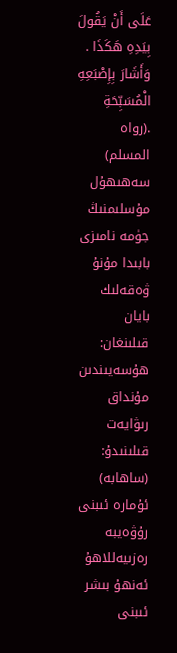عَلَى أَنْ يَقُولَ بِيَدِهِ هَكَذَا . وَأَشَارَ بِإِصْبَعِهِ الْمُسَبِّحَةِ .(رواە المسلم)
سەھىھۇل مۇسلىمنىڭ جۈمە نامىزى بابىدا مۇنۇ ۋەقەلىك بايان قىلىنغان: ھۇسەيىندىن مۇنداق رىۋايەت قىلىنىدۇ: (ساھابە) ئۇمارە ئىبنى رۇۋەيبە رەزىيەللاھۇ ئەنھۇ بىشر ئىبنى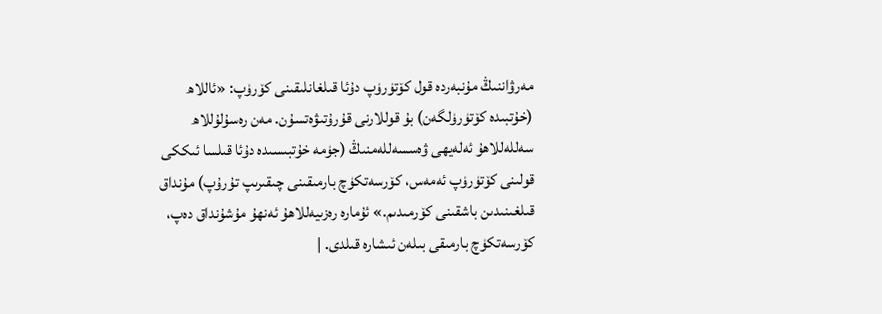مەرۋاننىڭ مۇنبەردە قول كۆتۈرۈپ دۇئا قىلغانلىقىنى كۆرۈپ: «ئاللاھ (خۇتبىدە كۆتۈرۈلگەن) بۇ قوللارنى قۇرۇتىۋەتسۇن. مەن رەسۇلۇللاھ سەللەللاھۇ ئەلەيھى ۋەسسەللەمنىڭ (جۈمە خۇتبىسىدە دۇئا قىلسا ئىككى قولىنى كۆتۈرۈپ ئەمەس، كۆرسەتكۈچ بارمىقىنى چىقىرىپ تۇرۇپ) مۇنداق قىلغىنىدىن باشقىنى كۆرمىدىم.» ئۇمارە رەزىيەللاھۇ ئەنھۇ مۇشۇنداق دەپ، كۆرسەتكۈچ بارمىقى بىلەن ئىشارە قىلدى. |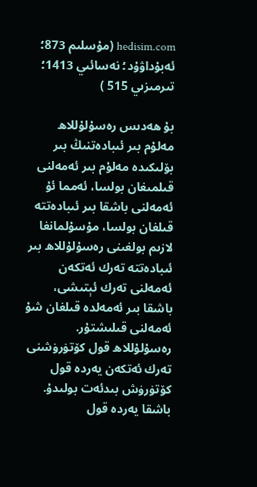hedisim.com (مۇسلىم 873؛ ئەبۇداۋۇد؛ نەسائىي 1413؛ تىرمىزىي 515 )

بۇ ھەدىس رەسۇلۇللاھ مەلۇم بىر ئىبادەتنىڭ بىر بۆلىكىدە مەلۇم بىر ئەمەلنى قىلمىغان بولسا، ئەمما ئۇ ئەمەلنى باشقا بىر ئىبادەتتە قىلغان بولسا، مۇسۇلمانغا لازىم بولغىنى رەسۇلۇللاھ بىر ئىبادەتتە تەرك ئەتكەن ئەمەلنى تەرك ئېتىشى، باشقا بىر ئەمەلدە قىلغان شۇ ئەمەلنى قىلىشتۇر. رەسۇلۇللاھ قول كۆتۈرۈشنى تەرك ئەتكەن يەردە قول كۆتۈرۈش بىدئەت بولىدۇ. باشقا يەردە قول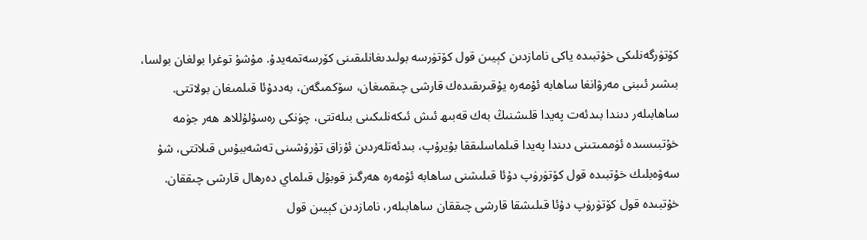كۆتۈرگەنلىكى خۇتبىدە ياكى نامازدىن كېيىن قول كۆتۈرسە بولىدىغانلىقىنى كۆرسەتمەيدۇ. مۇشۇ توغرا بولغان بولسا، بىشىر ئىبنى مەرۋانغا ساھابە ئۇمەرە يۇقىرىقىدەك قارشى چىقمىغان، سۆكمىگەن، بەددۇئا قىلمىغان بولاتتى. ساھابىلەر دىندا بىدئەت پەيدا قلىشنىڭ بەك قەبىھ ئىش ئىكەنلىكىنى بىلەتتى، چۈنكى رەسۇلۇللاھ ھەر جۈمە خۇتبىسىدە ئۈممىتىنى دىندا پەيدا قىلماسلىققا بۇيرۇپ، بىدئەتلەردىن ئۇزاق تۇرۇشىنى تەشەببۇس قىلاتتى، شۇ سەۋەبلىك خۇتبىدە قول كۆتۈرۈپ دۇئا قىلىشنى ساھابە ئۇمەرە ھەرگىز قوبۇل قىلماي دەرھال قارشى چىققان. خۇتبىدە قول كۆتۈرۈپ دۇئا قىلىشقا قارشى چىققان ساھابىلەر، نامازدىن كېيىن قول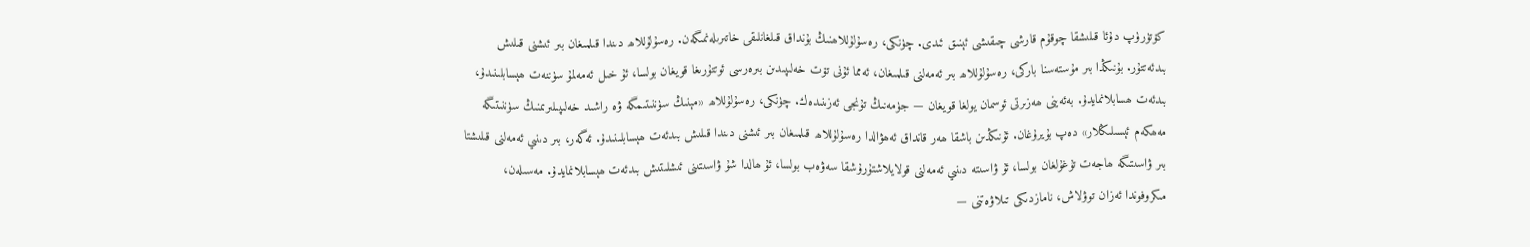كۆتۈرۈپ دۇئا قىلىشقا چوقۇم قارشى چىقىشى ئېنىق ئىدى. چۈنكى، رەسۇلۇللاھنىڭ بۇنداق قىلغانلىقى خاتىرىلەنمىگەن. رەسۇلۇللاھ دىندا قىلمىغان بىر ئىشنى قىلىش بىدئەتتۇر. بۇنىڭدا بىر مۇستەسنا باركى، رەسۇلۇللاھ بىر ئەمەلنى قىلمىغان، ئەمما ئۇنى تۆت خەلىپىدىن بىرەرسى ئوتتۇرىغا قويغان بولسا، ئۇ خىل ئەمەلمۇ سۈننەت ھېسابلىنىدۇ، بىدئەت ھسابلانمايدۇ. بەئەينى ھەزىرتى ئوسمان يولغا قويغان — جۈمەنىڭ تۇنجى ئەزىنىدەك. چۈنكى، رەسۇلۇللاھ «مېنىڭ سۈننىتىمگە ۋە راشىد خەلىپىلىرىمنىڭ سۈننىتىگە مەھكەم ئېسىلىڭلار» دەپ بۇيرۇغان. ئۇنىڭدىن باشقا ھەر قانداق ئەھۋالدا رەسۇلۇللاھ قىلمىغان بىر ئىشنى دىندا قىلىش بىدئەت ھېسابلىنىدۇ. ئەگەر، بىر دىنىي ئەمەلنى قىلىشتا بىر ۋاسىتىگە ھاجەت تۇغۇلغان بولسا، ئۇ ۋاسىتە دىنىي ئەمەلنى قولايلاشتۇرۇشقا سەۋەب بولسا، ئۇ ھالدا شۇ ۋاسىتىنى ئىشلىتىش بىدئەت ھېسابلانمايدۇ. مەسىلەن، مىكروفوندا ئەزان توۋلاش، نامازدىكى تىلاۋەتنى —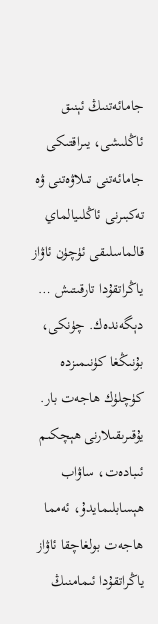جامائەتنىڭ ئېنىق ئاڭلىشى، يىراقتىكى جامائەتنى تىلاۋەتنى ۋە تەكبىرنى ئاڭلىيالماي قالماسلىقى ئۈچۈن ئاۋاز ياڭراتقۇدا تارقىتىش … دېگەندەك. چۈنكى، بۇنىڭغا كۈنىمىزدە كۈچلۈك ھاجەت بار. يۇقىرىقىلارنى ھېچكىم ئىبادەت، ساۋاب ھېسابلىمايدۇ، ئەمما ھاجەت بولغاچقا ئاۋاز ياڭراتقۇدا ئىمامنىڭ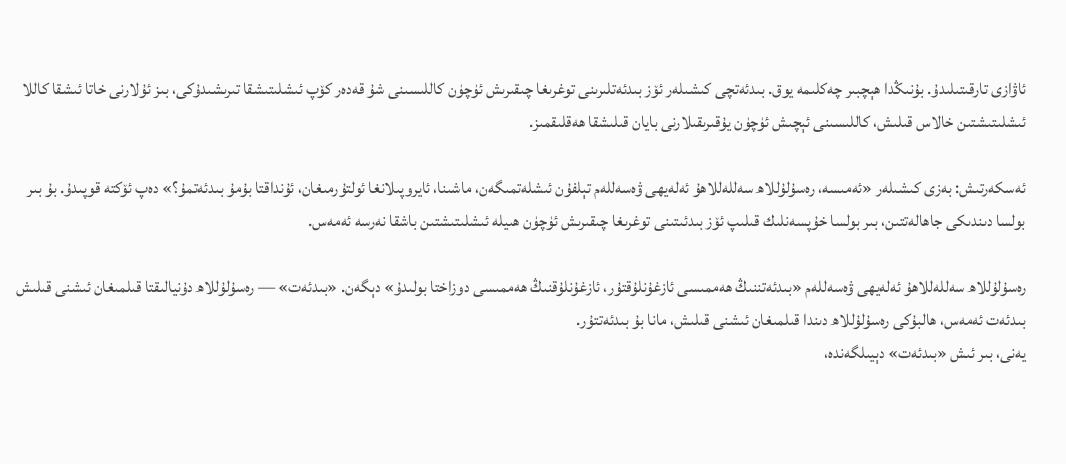ئاۋازى تارقىتىلىدۇ. بۇنىڭدا ھېچبىر چەكلىمە يوق. بىدئەتچى كىشىلەر ئۆز بىدئەتلىرىنى توغرىغا چىقىرىش ئۈچۈن كاللىسىنى شۇ قەدەر كۆپ ئىشلىتىشقا تىرىشىدۇكى، بىز ئۇلارنى خاتا ئىشقا كاللا ئىشلىتىشتىن خالاس قىلىش، كاللىسىنى ئېچىش ئۈچۈن يۇقىرىقىلارنى بايان قىلىشقا ھەقلىقمىز.

ئەسكەرتىش: بەزى كىشىلەر «ئەمىسە، رەسۇلۇللاھ سەللەللاھۇ ئەلەيھى ۋەسەللەم تېلفۇن ئىشلەتمىگەن، ماشىنا، ئايروپىلانغا ئولتۇرمىغان، ئۇنداقتا بۇمۇ بىدئەتمۇ؟» دەپ ئۆكتە قوپىدۇ. بۇ بىر بولسا دىندىكى جاھالەتتىن، بىر بولسا خۇپسەنلىك قىلىپ ئۆز بىدئىتىنى توغرىغا چىقىرىش ئۈچۈن ھىيلە ئىشلىتىشتىن باشقا نەرسە ئەمەس.

رەسۇلۇللاھ سەللەللاھۇ ئەلەيھى ۋەسەللەم «بىدئەتننىڭ ھەممىسى ئازغۇنلۇقتۇر، ئازغۇنلۇقنىڭ ھەممىسى دوزاختا بولىدۇ» دېگەن. «بىدئەت» — رەسۇلۇللاھ دۇنيالىقتا قىلمىغان ئىشنى قىلىش بىدئەت ئەمەس، ھالبۇكى رەسۇلۇللاھ دىندا قىلمىغان ئىشنى قىلىش، مانا بۇ بىدئەتتۇر.
يەنى، بىر ئىش «بىدئەت» دېيىلگەندە،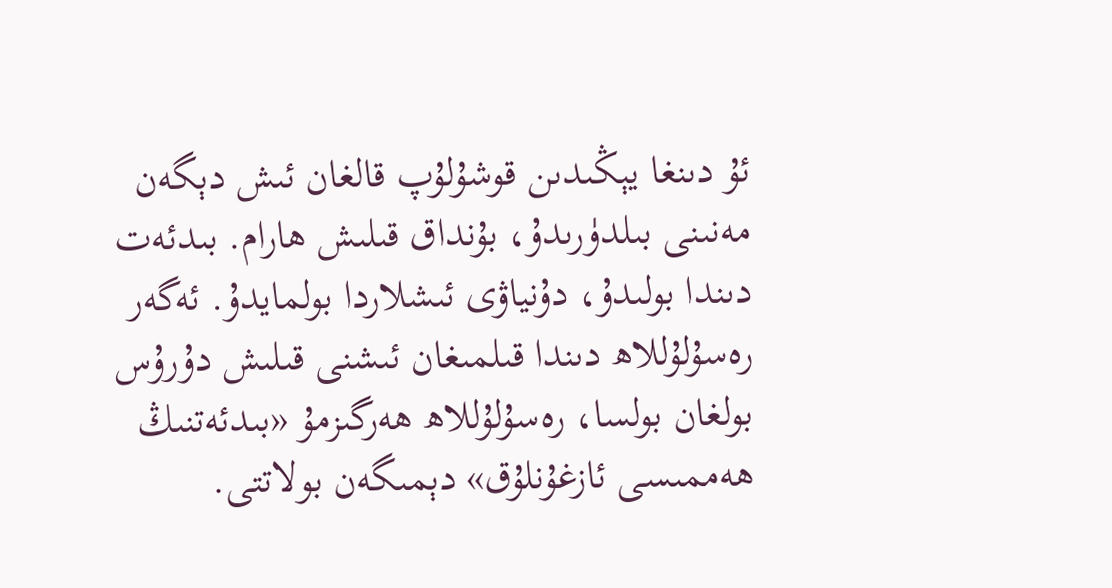ئۇ دىنغا يېڭىدىن قوشۇلۇپ قالغان ئىش دېگەن مەنىنى بىلدۈرىدۇ، بۇنداق قىلىش ھارام. بىدئەت دىندا بولىدۇ، دۇنياۋى ئىشلاردا بولمايدۇ. ئەگەر رەسۇلۇللاھ دىندا قىلمىغان ئىشنى قىلىش دۇرۇس بولغان بولسا، رەسۇلۇللاھ ھەرگىزمۇ «بىدئەتنىڭ ھەممىسى ئازغۇنلۇق» دېمىگەن بولاتتى.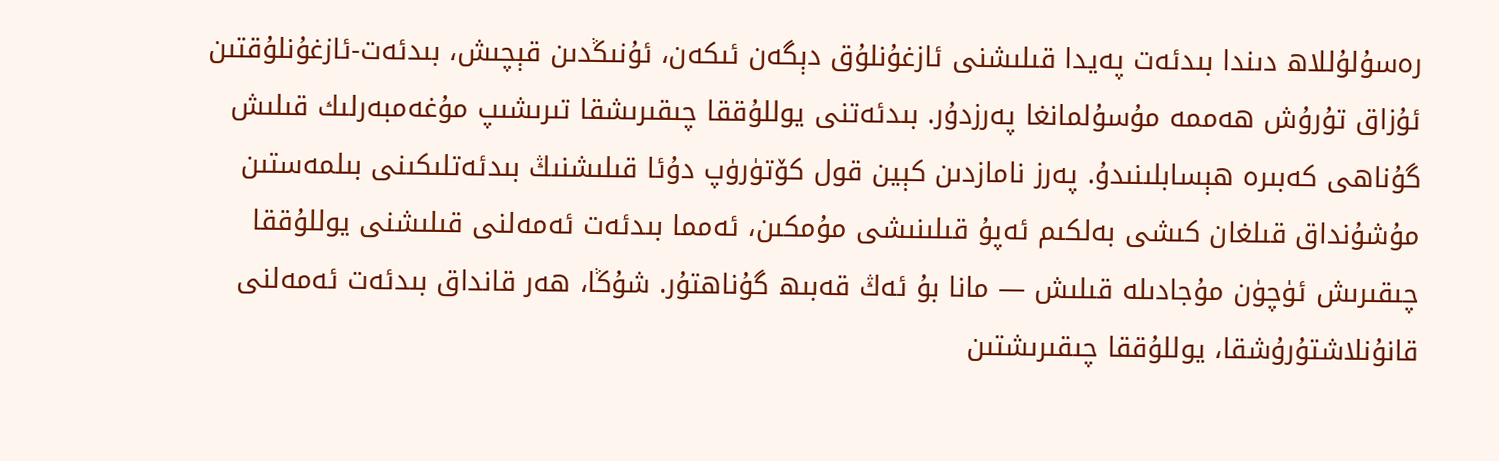رەسۇلۇللاھ دىندا بىدئەت پەيدا قىلىشنى ئازغۇنلۇق دېگەن ئىكەن، ئۇنىڭدىن قېچىش، بىدئەت-ئازغۇنلۇقتىن ئۇزاق تۇرۇش ھەممە مۇسۇلمانغا پەرزدۇر. بىدئەتنى يوللۇققا چىقىرىشقا تىرىشىپ مۇغەمبەرلىك قىلىش گۇناھى كەبىرە ھېسابلىنىدۇ. پەرز نامازدىن كېين قول كۆتۈرۈپ دۇئا قىلىشنىڭ بىدئەتلىكىنى بىلمەستىن مۇشۇنداق قىلغان كىشى بەلكىم ئەپۇ قىلىنىشى مۇمكىن، ئەمما بىدئەت ئەمەلنى قىلىشنى يوللۇققا چىقىرىش ئۈچۈن مۇجادىلە قىلىش — مانا بۇ ئەڭ قەبىھ گۇناھتۇر. شۇڭا، ھەر قانداق بىدئەت ئەمەلنى قانۇنلاشتۇرۇشقا، يوللۇققا چىقىرىشتىن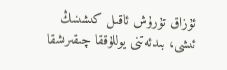ئۇزاق تۇرۇش ئاقىل كىشىنىڭ ئىشى، بىدئەتنى يوللۇققا چىقىرىشقا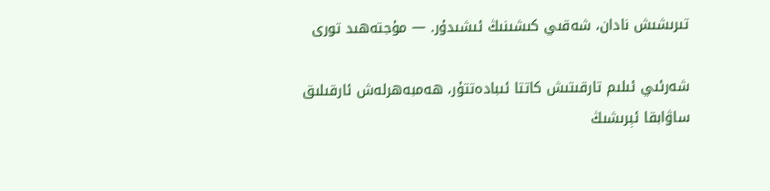تىرىشىش نادان، شەقىي كىشىنىڭ ئىشىدۇر. — مۇجتەھىد تورى

شەرئىي ئىلىم تارقىتىش كاتتا ئىبادەتتۇر، ھەمبەھرلەش ئارقىلىق ساۋابقا ئېرىشىڭ